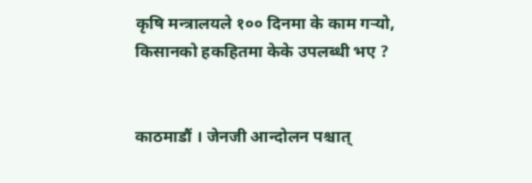कृषि मन्त्रालयले १०० दिनमा के काम गर्‍यो, किसानको हकहितमा केके उपलब्धी भए ?


काठमाडौं । जेनजी आन्दोलन पश्चात्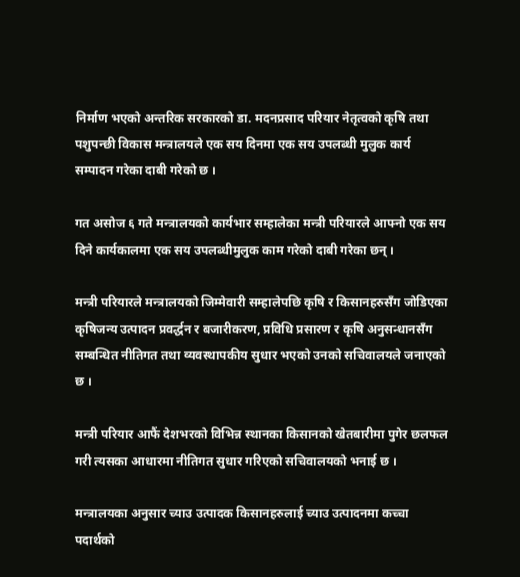निर्माण भएको अन्तरिक सरकारको डा. मदनप्रसाद परियार नेतृत्वको कृषि तथा पशुपन्छी विकास मन्त्रालयले एक सय दिनमा एक सय उपलब्धी मुलुक कार्य सम्पादन गरेका दाबी गरेको छ ।

गत असोज ६ गते मन्त्रालयको कार्यभार सम्हालेका मन्त्री परियारले आफ्नो एक सय दिने कार्यकालमा एक सय उपलब्धीमुलुक काम गरेको दाबी गरेका छन् ।

मन्त्री परियारले मन्त्रालयको जिम्मेवारी सम्हालेपछि कृषि र किसानहरुसँग जोडिएका कृषिजन्य उत्पादन प्रवर्द्धन र बजारीकरण, प्रविधि प्रसारण र कृषि अनुसन्धानसँग सम्बन्धित नीतिगत तथा व्यवस्थापकीय सुधार भएको उनको सचिवालयले जनाएको छ ।

मन्त्री परियार आफैं देशभरको विभिन्न स्थानका किसानको खेतबारीमा पुगेर छलफल गरी त्यसका आधारमा नीतिगत सुधार गरिएको सचिवालयको भनाई छ ।

मन्त्रालयका अनुसार च्याउ उत्पादक किसानहरुलाई च्याउ उत्पादनमा कच्चा पदार्थको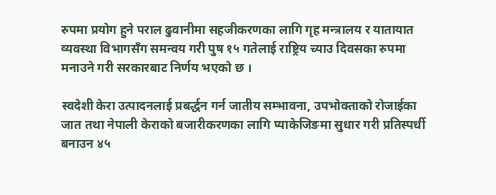रुपमा प्रयोग हुने पराल ढुवानीमा सहजीकरणका लागि गृह मन्त्रालय र यातायात व्यवस्था विभागसँग समन्वय गरी पुष १५ गतेलाई राष्ट्रिय च्याउ दिवसका रुपमा मनाउने गरी सरकारबाट निर्णय भएको छ ।

स्वदेशी केरा उत्पादनलाई प्रबर्द्धन गर्न जातीय सम्भावना, उपभोक्ताको रोजाईका जात तथा नेपाली केराको बजारीकरणका लागि प्याकेजिङमा सुधार गरी प्रतिस्पर्धी बनाउन ४५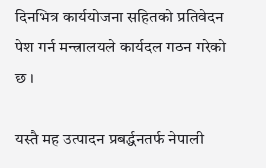दिनभित्र कार्ययोजना सहितको प्रतिवेदन पेश गर्न मन्त्रालयले कार्यदल गठन गरेको छ ।

यस्तै मह उत्पादन प्रबर्द्धनतर्फ नेपाली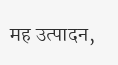मह उत्पादन,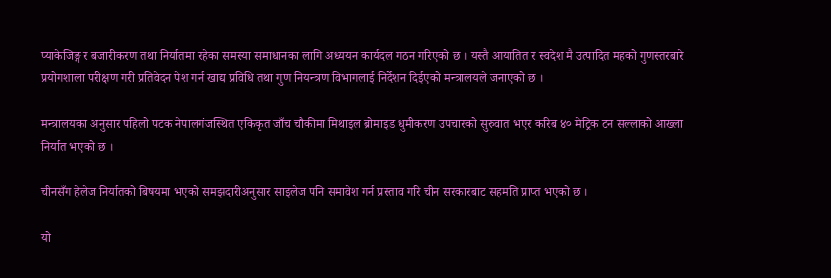प्याकेजिङ्ग र बजारीकरण तथा निर्यातमा रहेका समस्या समाधानका लागि अध्ययन कार्यदल गठन गरिएको छ । यस्तै आयातित र स्वदेश मै उत्पादित महको गुणस्तरबारे प्रयोगशाला परीक्षण गरी प्रतिवेदन पेश गर्न खाद्य प्रविधि तथा गुण नियन्त्रण विभागलाई निर्देशन दिईएको मन्त्रालयले जनाएको छ ।

मन्त्रालयका अनुसार पहिलो पटक नेपालगंजस्थित एकिकृत जाँच चौकीमा मिथाइल ब्रोमाइड धुमीकरण उपचारको सुरुवात भएर करिब ४० मेट्रिक टन सल्लाको आख्ला निर्यात भएको छ ।

चीनसँग हेलेज निर्यातको बिषयमा भएको समझदारीअनुसार साइलेज पनि समावेश गर्न प्रस्ताव गरि चीन सरकारबाट सहमति प्राप्त भएको छ ।

यो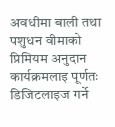अवधीमा बाली तथा पशुधन वीमाको प्रिमियम अनुदान कार्यक्रमलाइ पूर्णतः डिजिटलाइज गर्ने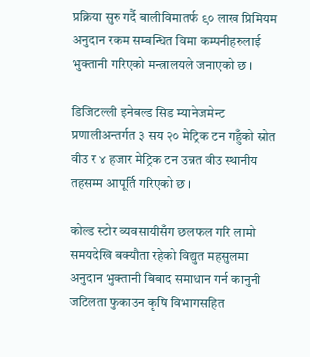प्रक्रिया सुरु गर्दै बालीविमातर्फ ९० लाख प्रिमियम अनुदान रकम सम्बन्धित विमा कम्पनीहरुलाई भुक्तानी गरिएको मन्त्रालयले जनाएको छ ।

डिजिटल्ली इनेबल्ड सिड म्यानेजमेन्ट प्रणालीअन्तर्गत ३ सय २० मेट्रिक टन गहुँको स्रोत वीउ र ४ हजार मेट्रिक टन उन्नत वीउ स्थानीय तहसम्म आपूर्ति गरिएको छ ।

कोल्ड स्टोर व्यवसायीसँग छलफल गरि लामो समयदेखि बक्यौता रहेको विद्युत महसुलमा अनुदान भुक्तानी बिबाद समाधान गर्न कानुनी जटिलता फुकाउन कृषि विभागसहित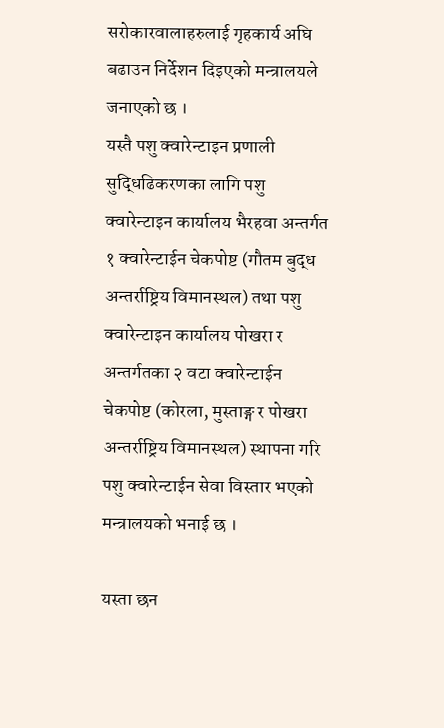सरोकारवालाहरुलाई गृहकार्य अघि बढाउन निर्देशन दिइएको मन्त्रालयले जनाएको छ ।
यस्तै पशु क्वारेन्टाइन प्रणाली सुद्धिढिकरणका लागि पशु क्वारेन्टाइन कार्यालय भैरहवा अन्तर्गत १ क्वारेन्टाईन चेकपोष्ट (गौतम बुद्ध अन्तर्राष्ट्रिय विमानस्थल) तथा पशु क्वारेन्टाइन कार्यालय पोखरा र अन्तर्गतका २ वटा क्वारेन्टाईन चेकपोष्ट (कोरला, मुस्ताङ्ग र पोखरा अन्तर्राष्ट्रिय विमानस्थल) स्थापना गरि पशु क्वारेन्टाईन सेवा विस्तार भएको मन्त्रालयको भनाई छ ।

यस्ता छन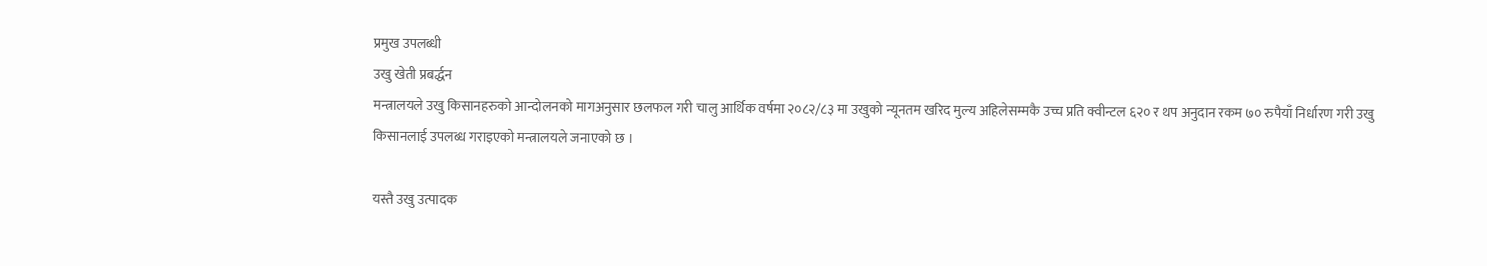प्रमुख उपलब्धी
उखु खेती प्रबर्द्धन
मन्त्रालयले उखु किसानहरुको आन्दोलनको मागअनुसार छलफल गरी चालु आर्थिक वर्षमा २०८२/८३ मा उखुको न्यूनतम खरिद मुल्य अहिलेसम्मकै उच्च प्रति क्वीन्टल ६२० र थप अनुदान रकम ७० रुपैयाँ निर्धारण गरी उखु किसानलाई उपलब्ध गराइएको मन्त्रालयले जनाएको छ ।

यस्तै उखु उत्पादक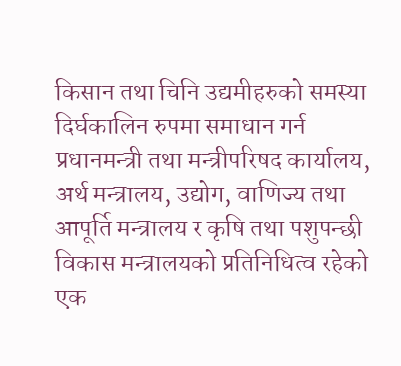किसान तथा चिनि उद्यमीहरुको समस्या दिर्घकालिन रुपमा समाधान गर्न प्रधानमन्त्री तथा मन्त्रीपरिषद कार्यालय, अर्थ मन्त्रालय, उद्योग, वाणिज्य तथा आपूर्ति मन्त्रालय र कृषि तथा पशुपन्छी विकास मन्त्रालयको प्रतिनिधित्व रहेको एक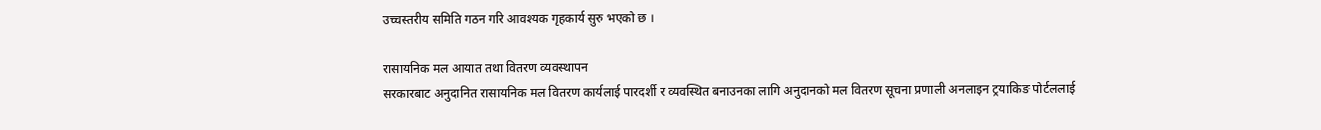उच्चस्तरीय समिति गठन गरि आवश्यक गृहकार्य सुरु भएको छ ।

रासायनिक मल आयात तथा वितरण व्यवस्थापन
सरकारबाट अनुदानित रासायनिक मल वितरण कार्यलाई पारदर्शी र व्यवस्थित बनाउनका लागि अनुदानको मल वितरण सूचना प्रणाली अनलाइन ट्रयाकिङ पोर्टललाई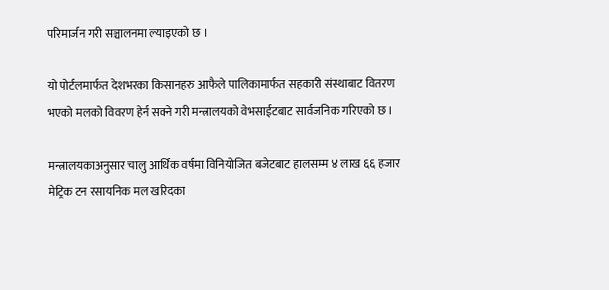परिमार्जन गरी सञ्चालनमा ल्याइएको छ ।

यो पोर्टलमार्फत देशभरका किसानहरु आफैले पालिकामार्फत सहकारी संस्थाबाट वितरण भएको मलको विवरण हेर्न सक्ने गरी मन्त्रालयको वेभसाईटबाट सार्वजनिक गरिएको छ ।

मन्त्रालयकाअनुसार चालु आर्थिक वर्षमा विनियोजित बजेटबाट हालसम्म ४ लाख ६६ हजार मेट्रिक टन रसायनिक मल खरिदका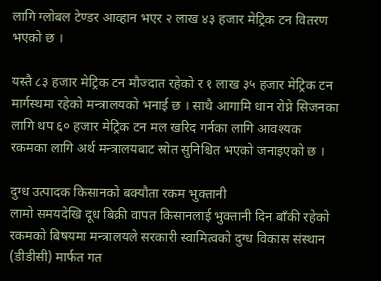लागि ग्लोबल टेण्डर आव्हान भएर २ लाख ४३ हजार मेट्रिक टन वितरण भएको छ ।

यस्तै ८३ हजार मेट्रिक टन मौज्दात रहेको र १ लाख ३५ हजार मेट्रिक टन मार्गस्थमा रहेको मन्त्रालयको भनाई छ । साथै आगामि धान रोप्ने सिजनका लागि थप ६० हजार मेट्रिक टन मल खरिद गर्नका लागि आवश्यक रकमका लागि अर्थ मन्त्रालयबाट स्रोत सुनिश्चित भएको जनाइएको छ ।

दुग्ध उत्पादक किसानको बक्यौता रकम भुक्तानी
लामो समयदेखि दूध बिक्री वापत किसानलाई भुक्तानी दिन बाँकी रहेको रकमको बिषयमा मन्त्रालयले सरकारी स्वामित्वको दुग्ध विकास संस्थान (डीडीसी) मार्फत गत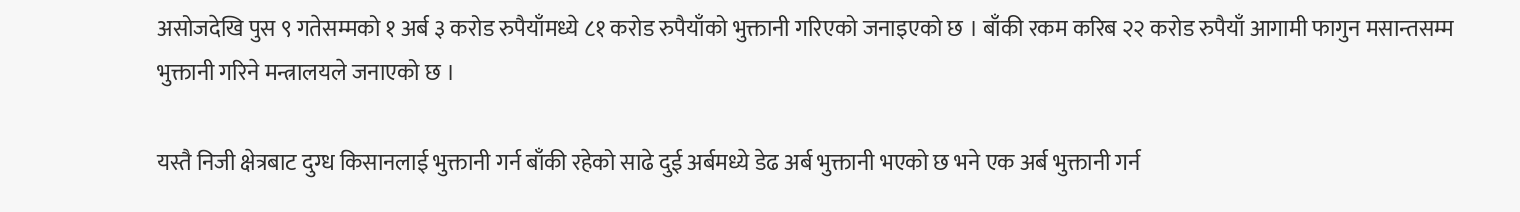असोजदेखि पुस ९ गतेसम्मको १ अर्ब ३ करोड रुपैयाँमध्ये ८१ करोड रुपैयाँको भुक्तानी गरिएको जनाइएको छ । बाँकी रकम करिब २२ करोड रुपैयाँ आगामी फागुन मसान्तसम्म भुक्तानी गरिने मन्त्रालयले जनाएको छ ।

यस्तै निजी क्षेत्रबाट दुग्ध किसानलाई भुक्तानी गर्न बाँकी रहेको साढे दुई अर्बमध्ये डेढ अर्ब भुक्तानी भएको छ भने एक अर्ब भुक्तानी गर्न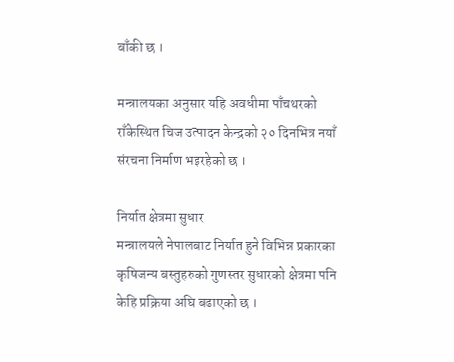बाँकी छ ।

मन्त्रालयका अनुसार यहि अवधीमा पाँचथरको राँकेस्थित चिज उत्पादन केन्द्रको २० दिनभित्र नयाँ संरचना निर्माण भइरहेको छ ।

निर्यात क्षेत्रमा सुधार
मन्त्रालयले नेपालबाट निर्यात हुने विभिन्न प्रकारका कृषिजन्य बस्तुहरुको गुणस्तर सुधारको क्षेत्रमा पनि केहि प्रक्रिया अघि बढाएको छ ।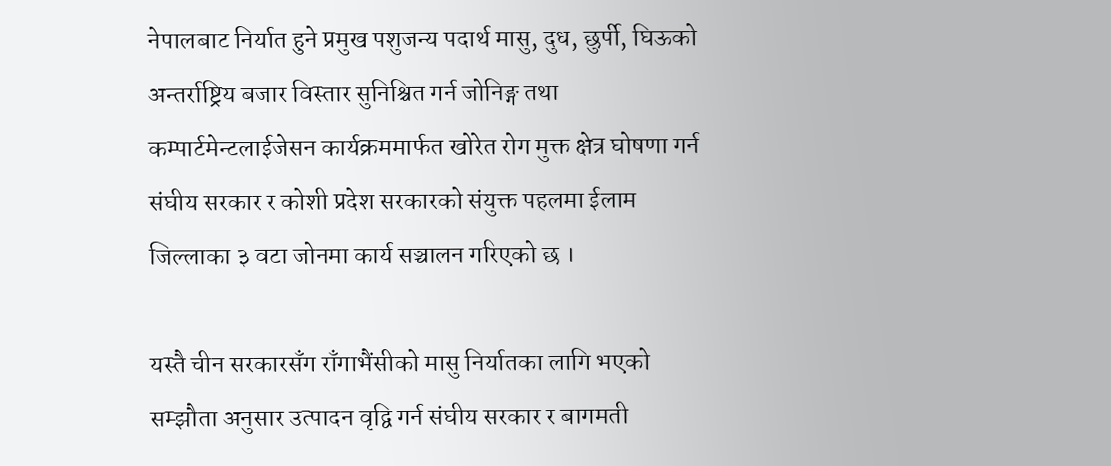नेपालबाट निर्यात हुने प्रमुख पशुजन्य पदार्थ मासु, दुध, छुर्पी, घिऊको अन्तर्राष्ट्रिय बजार विस्तार सुनिश्चित गर्न जोनिङ्ग तथा कम्पार्टमेन्टलाईजेसन कार्यक्रममार्फत खोरेत रोग मुक्त क्षेत्र घोषणा गर्न संघीय सरकार र कोशी प्रदेश सरकारको संयुक्त पहलमा ईलाम जिल्लाका ३ वटा जोनमा कार्य सञ्चालन गरिएको छ ।

यस्तै चीन सरकारसँग राँगाभैंसीको मासु निर्यातका लागि भएको सम्झौता अनुसार उत्पादन वृद्वि गर्न संघीय सरकार र बागमती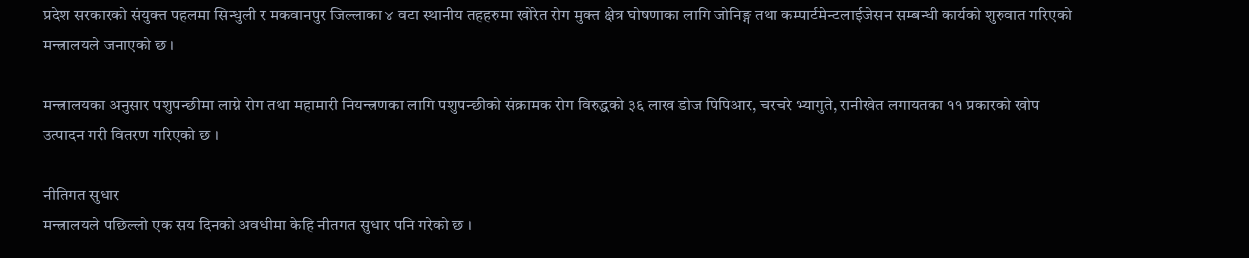प्रदेश सरकारको संयुक्त पहलमा सिन्धुली र मकवानपुर जिल्लाका ४ वटा स्थानीय तहहरुमा खोरेत रोग मुक्त क्षेत्र घोषणाका लागि जोनिङ्ग तथा कम्पार्टमेन्टलाईजेसन सम्बन्धी कार्यको शुरुवात गरिएको मन्त्रालयले जनाएको छ ।

मन्त्रालयका अनुसार पशुपन्छीमा लाग्ने रोग तथा महामारी नियन्त्रणका लागि पशुपन्छीको संक्रामक रोग विरुद्धको ३६ लाख डोज पिपिआर, चरचरे भ्यागुते, रानीखेत लगायतका ११ प्रकारको खोप उत्पादन गरी वितरण गरिएको छ ।

नीतिगत सुधार
मन्त्रालयले पछिल्लो एक सय दिनको अवधीमा केहि नीतगत सुधार पनि गरेको छ ।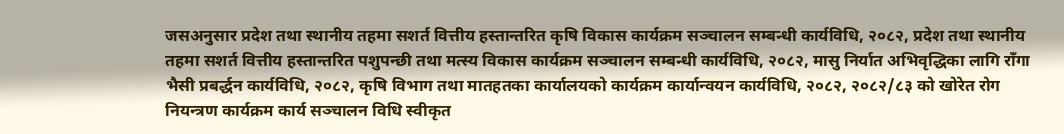जसअनुसार प्रदेश तथा स्थानीय तहमा सशर्त वित्तीय हस्तान्तरित कृषि विकास कार्यक्रम सञ्चालन सम्बन्धी कार्यविधि, २०८२, प्रदेश तथा स्थानीय तहमा सशर्त वित्तीय हस्तान्तरित पशुपन्छी तथा मत्स्य विकास कार्यक्रम सञ्चालन सम्बन्धी कार्यविधि, २०८२, मासु निर्यात अभिवृद्धिका लागि राँगा भैसी प्रबर्द्धन कार्यविधि, २०८२, कृषि विभाग तथा मातहतका कार्यालयको कार्यक्रम कार्यान्वयन कार्यविधि, २०८२, २०८२/८३ को खोरेत रोग नियन्त्रण कार्यक्रम कार्य सञ्चालन विधि स्वीकृत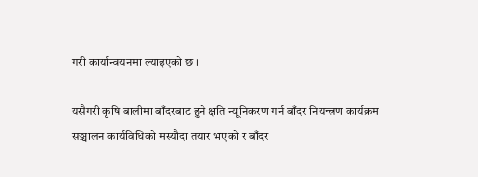गरी कार्यान्वयनमा ल्याइएको छ ।

यसैगरी कृषि बालीमा बाँदरबाट हुने क्षति न्यूनिकरण गर्न बाँदर नियन्त्रण कार्यक्रम सञ्चालन कार्यविधिको मस्यौदा तयार भएको र बाँदर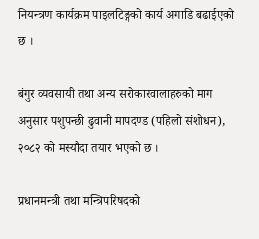नियन्त्रण कार्यक्रम पाइलटिङ्गको कार्य अगाडि बढाईएको छ ।

बंगुर व्यवसायी तथा अन्य सरोकारवालाहरुको माग अनुसार पशुपन्छी ढुवानी मापदण्ड (पहिलो संशोधन), २०८२ को मस्यौदा तयार भएको छ ।

प्रधानमन्त्री तथा मन्त्रिपरिषदको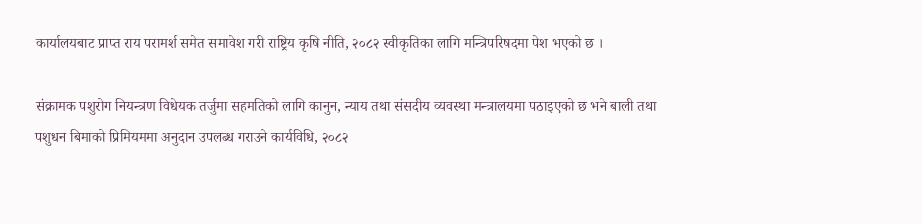कार्यालयबाट प्राप्त राय परामर्श समेत समावेश गरी राष्ट्रिय कृषि नीति, २०८२ स्वीकृतिका लागि मन्त्रिपरिषदमा पेश भएको छ ।

संक्रामक पशुरोग नियन्त्रण विधेयक तर्जुमा सहमतिको लागि कानुन, न्याय तथा संसदीय व्यवस्था मन्त्रालयमा पठाइएको छ भने बाली तथा पशुधन बिमाको प्रिमियममा अनुदान उपलब्ध गराउने कार्यविधि, २०८२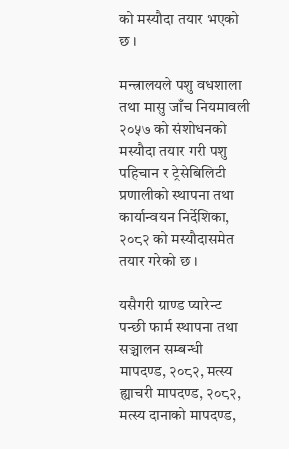को मस्यौदा तयार भएको छ ।

मन्त्रालयले पशु वधशाला तथा मासु जाँच नियमावली २०५७ को संशोधनको मस्यौदा तयार गरी पशु पहिचान र ट्रेसेबिलिटी प्रणालीको स्थापना तथा कार्यान्वयन निर्देशिका, २०८२ को मस्यौदासमेत तयार गरेको छ ।

यसैगरी ग्राण्ड प्यारेन्ट पन्छी फार्म स्थापना तथा सञ्चालन सम्बन्धी मापदण्ड, २०८२, मत्स्य ह्याचरी मापदण्ड, २०८२, मत्स्य दानाको मापदण्ड,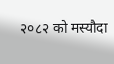२०८२ को मस्यौदा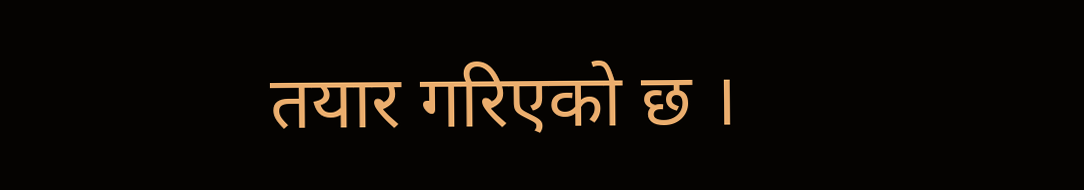तयार गरिएको छ ।